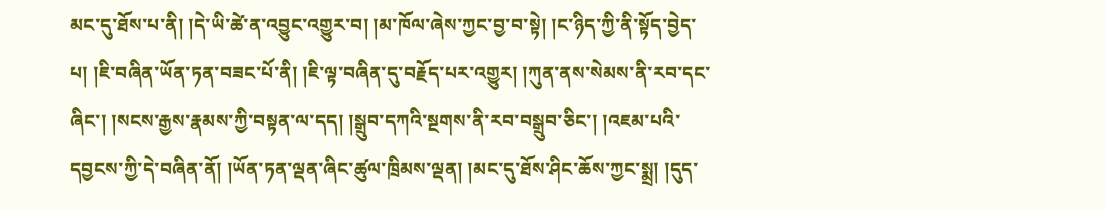མང་དུ་ཐོས་པ་ནི། །དེ་ཡི་ཚེ་ན་འབྱུང་འགྱུར་བ། །མ་ཁོལ་ཞེས་ཀྱང་བྱ་བ་སྟེ། །ང་ཉིད་ཀྱི་ནི་སྟོད་བྱེད་པ། །ཇི་བཞིན་ཡོན་ཏན་བཟང་པོ་ནི། །ཇི་ལྟ་བཞིན་དུ་བརྗོད་པར་འགྱུར། །ཀུན་ནས་སེམས་ནི་རབ་དང་ཞིང་། །སངས་རྒྱས་རྣམས་ཀྱི་བསྟན་ལ་དད། །སྒྲུབ་དཀའི་སྔགས་ནི་རབ་བསྒྲུབ་ཅིང་། །འཇམ་པའི་དབྱངས་ཀྱི་དེ་བཞིན་ནོ། །ཡོན་ཏན་ལྡན་ཞིང་ཚུལ་ཁྲིམས་ལྡན། །མང་དུ་ཐོས་ཤིང་ཆོས་ཀྱང་སྨྲ། །དུད་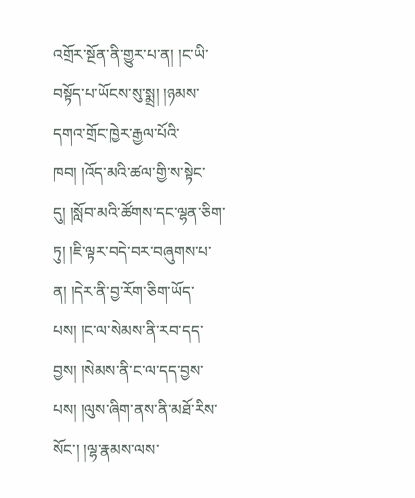འགྲོར་སྔོན་ནི་གྱུར་པ་ན། །ང་ཡི་བསྟོད་པ་ཡོངས་སུ་སྨྲ། །ཉམས་དགའ་གྲོང་ཁྱེར་རྒྱལ་པོའི་ཁབ། །འོད་མའི་ཚལ་གྱི་ས་སྟེང་དུ། །སློབ་མའི་ཚོགས་དང་ལྷན་ཅིག་ཏུ། །ཇི་ལྟར་བདེ་བར་བཞུགས་པ་ན། །དེར་ནི་བྱ་རོག་ཅིག་ཡོད་པས། །ང་ལ་སེམས་ནི་རབ་དད་བྱས། །སེམས་ནི་ང་ལ་དད་བྱས་པས། །ལུས་ཞིག་ནས་ནི་མཐོ་རིས་སོང་། །ལྷ་རྣམས་ལས་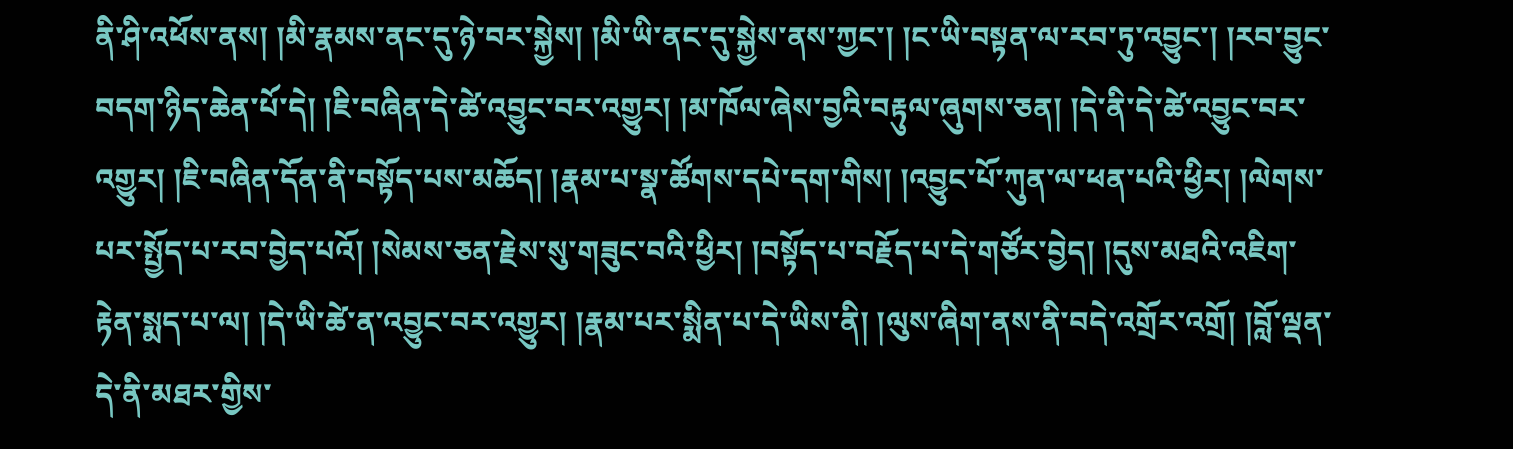ནི་ཤི་འཕོས་ནས། །མི་རྣམས་ནང་དུ་ཉེ་བར་སྐྱེས། །མི་ཡི་ནང་དུ་སྐྱེས་ནས་ཀྱང་། །ང་ཡི་བསྟན་ལ་རབ་ཏུ་འབྱུང་། །རབ་བྱུང་བདག་ཉིད་ཆེན་པོ་དེ། །ཇི་བཞིན་དེ་ཚེ་འབྱུང་བར་འགྱུར། །མ་ཁོལ་ཞེས་བྱའི་བརྟུལ་ཞུགས་ཅན། །དེ་ནི་དེ་ཚེ་འབྱུང་བར་འགྱུར། །ཇི་བཞིན་དོན་ནི་བསྟོད་པས་མཆོད། །རྣམ་པ་སྣ་ཚོགས་དཔེ་དག་གིས། །འབྱུང་པོ་ཀུན་ལ་ཕན་པའི་ཕྱིར། །ལེགས་པར་སྤྱོད་པ་རབ་བྱེད་པའོ། །སེམས་ཅན་རྗེས་སུ་གཟུང་བའི་ཕྱིར། །བསྟོད་པ་བརྗོད་པ་དེ་གཙོར་བྱེད། །དུས་མཐའི་འཇིག་རྟེན་སྨད་པ་ལ། །དེ་ཡི་ཚེ་ན་འབྱུང་བར་འགྱུར། །རྣམ་པར་སྨིན་པ་དེ་ཡིས་ནི། །ལུས་ཞིག་ནས་ནི་བདེ་འགྲོར་འགྲོ། །བློ་ལྡན་དེ་ནི་མཐར་གྱིས་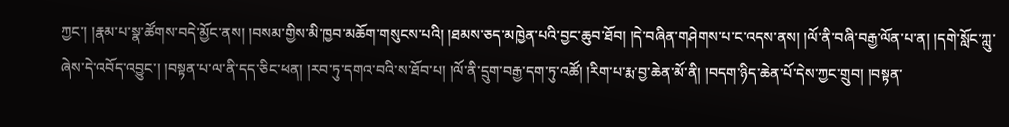ཀྱང་། །རྣམ་པ་སྣ་ཚོགས་བདེ་མྱོང་ནས། །བསམ་གྱིས་མི་ཁྱབ་མཆོག་གསུངས་པའི། །ཐམས་ཅད་མཁྱེན་པའི་བྱང་ཆུབ་ཐོབ། །དེ་བཞིན་གཤེགས་པ་ང་འདས་ནས། །ལོ་ནི་བཞི་བརྒྱ་ལོན་པ་ན། །དགེ་སློང་ཀླུ་ཞེས་དེ་འབོད་འབྱུང་། །བསྟན་པ་ལ་ནི་དད་ཅིང་ཕན། །རབ་ཏུ་དགའ་བའི་ས་ཐོབ་པ། །ལོ་ནི་དྲུག་བརྒྱ་དག་ཏུ་འཚོ། །རིག་པ་རྨ་བྱ་ཆེན་མོ་ནི། །བདག་ཉིད་ཆེན་པོ་དེས་ཀྱང་གྲུབ། །བསྟན་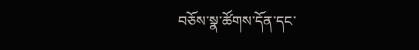བཅོས་སྣ་ཚོགས་དོན་དང་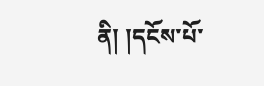ནི། །དངོས་པོ་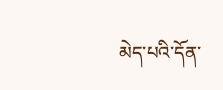མེད་པའི་དོན་